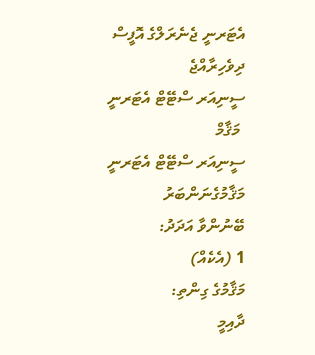އެޓަރނީ ޖެނެރަލްގެ އޮފީސް
ދިވެހިރާއްޖެ
ސީނިއަރ ސްޓޭޓް އެޓަރނީ
 މަޤާމް
ސީނިއަރ ސްޓޭޓް އެޓަރނީ
މަޤާމުގެނަންބަރު
ބޭނުންވާ އަދަދު:
1 (އެކެއް)
މަޤާމުގެ ގިންތި:
ދާއިމީ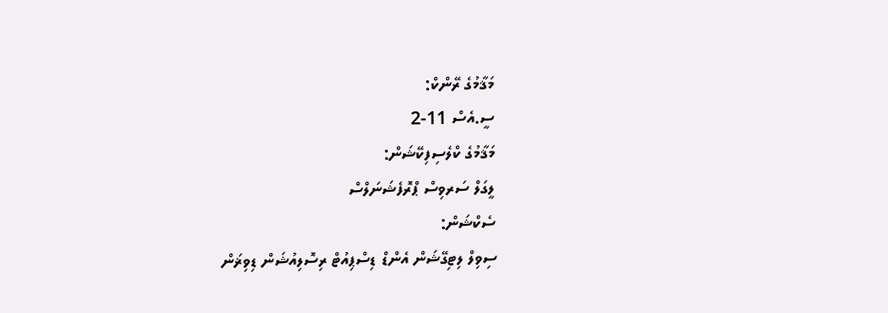މަޤާމުގެ ރޭންކް:
ސީ.އެސް 11-2
މަޤާމުގެ ކްލެސިފިކޭޝަން:
ލީގަލް ސަރވިސް ޕްރޮފެޝަނަލްސް
ސެކްޝަން:
ސިވިލް ލިޓިގޭޝަން އެންޑް ޑިސްޕިއުޓް ރިސޮލިއުޝަން ޑިވިޜަން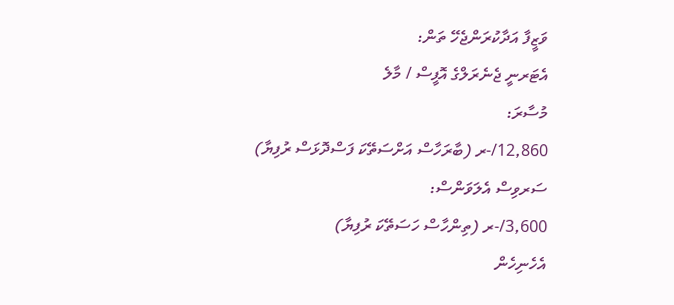ވަޒީފާ އަދާކުރަންޖެހޭ ތަން:
އެޓަރނީ ޖެނެރަލްގެ އޮފީސް / މާލެ
މުސާރަ:
12,860/-ރ (ބާރަހާސް އަށްސަތޭކަ ފަސްދޮޅަސް ރުފިޔާ)
ސަރވިސް އެލަވަންސް:
3,600/-ރ (ތިންހާސް ހަސަތޭކަ ރުފިޔާ)
އެހެނިހެން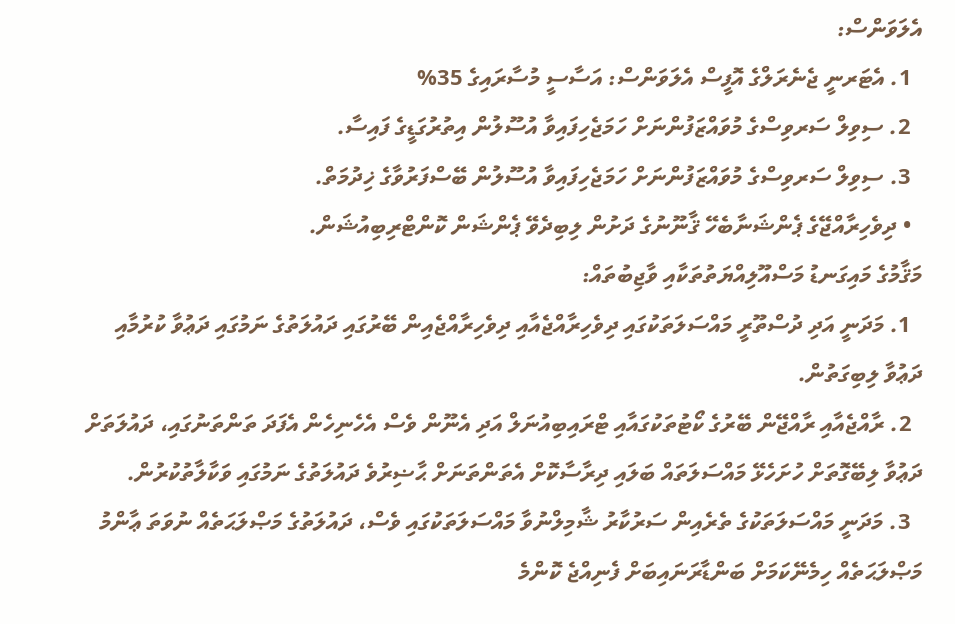އެލަވަންސް:
  1. އެޓަރނީ ޖެނެރަލްގެ އޮފީސް އެލަވަންސް: އަސާސީ މުސާރައިގެ 35%
  2. ސިވިލް ސަރވިސްގެ މުވައްޒަފުންނަށް ހަމަޖެހިފައިވާ އުސޫލުން އިތުރުގަޑީގެ ފައިސާ.
  3. ސިވިލް ސަރވިސްގެ މުވައްޒަފުންނަށް ހަމަޖެހިފައިވާ އުސޫލުން ބޭސްފަރުވާގެ ޚިދުމަތް.
  • ދިވެހިރާއްޖޭގެ ޕެންޝަނާބެހޭ ޤާނޫނުގެ ދަށުން ލިބިދެވޭ ޕެންޝަން ކޮންޓްރިބިއުޝަން.
މަޤާމުގެ މައިގަނޑު މަސްއޫލިއްޔަތުތަކާއި ވާޖިބުތައް:
  1. މަދަނީ އަދި ދުސްތޫރީ މައްސަލަތަކުގައި ދިވެހިރާއްޖެއާއި ދިވެހިރާއްޖެއިން ބޭރުގައި ދައުލަތުގެ ނަމުގައި ދަޢުވާ ކުރުމާއި ދަޢުވާ ލިބިގަތުން.
  2. ރާއްޖެއާއި ރާއްޖޭން ބޭރުގެ ކޯޓުތަކުގައާއި ޓްރައިބިއުނަލް އަދި އެނޫން ވެސް އެހެނިހެން އެފަދަ ތަންތަނުގައި، ދައުލަތަށް ދަޢުވާ ލިބޭގޮތަށް ހުށަހެޅޭ މައްސަލަތައް ބަލައި ދިރާސާކޮށް އެތަންތަނަށް ޙާޟިރުވެ ދައުލަތުގެ ނަމުގައި ވަކާލާތުކުރުން.
  3. މަދަނީ މައްސަލަތަކުގެ ތެރެއިން ސަރުކާރު ޝާމިލްނުވާ މައްސަލަތަކުގައި ވެސް، ދައުލަތުގެ މަޞްލަޙަތެއް ނުވަތަ ޢާންމު މަޞްލަޙަތެއް ހިމެނޭކަމަށް ބަންޑާރަނައިބަށް ފެނިއްޖެ ކޮންމެ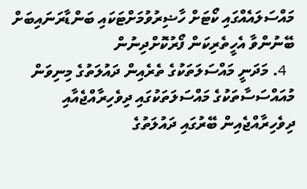މައްސަލައެއްގައި ކޯޓަށް ހާޟިރުވުމަށްޓަކައި ބަންޑާރަނައިބަށް ބޭނުންވާ އެހީތެރިކަން ފޯރުކޮށްދިނުން
  4. މަދަނީ މައްސަލަތަކުގެ ތެރެއިން ދައުލަތުގެ މިނިވަން މުއައްސަސާތަކުގެ މައްސަލަތަކުގައި ދިވެހިރާއްޖެއާއި ދިވެހިރާއްޖެއިން ބޭރުގައި ދައުލަތުގެ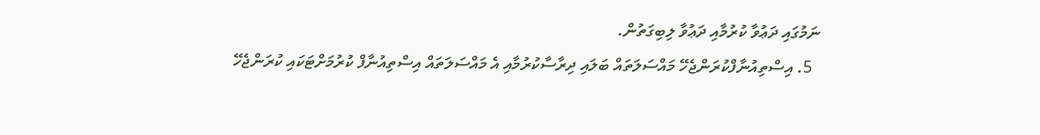ނަމުގައި ދަޢުވާ ކުރުމާއި ދަޢުވާ ލިބިގަތުން.
  5. އިސްތިއުނާފްކުރަންޖެހޭ މައްސަލަތައް ބަލައި ދިރާސާކުރުމާއި އެ މައްސަލަތައް އިސްތިއުނާފް ކުރުމަށްޓަކައި ކުރަންޖެހޭ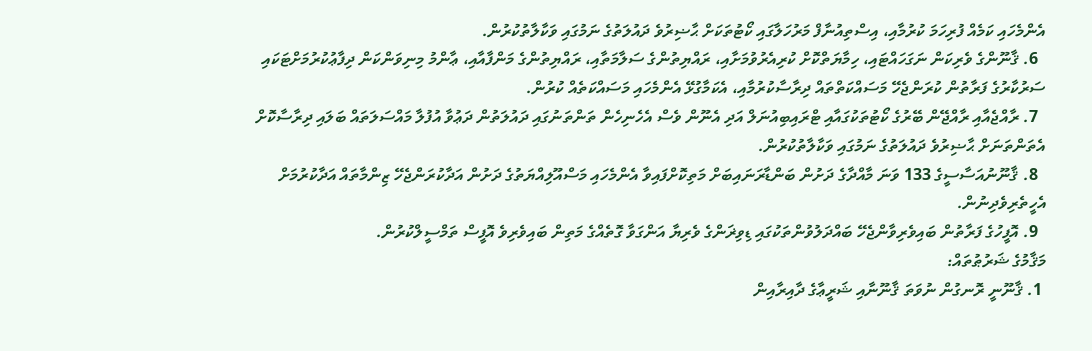އެންމެހައި ކަމެއް ފުރިހަމަ ކުރުމާއި، އިސްތިއުނާފް މަރުހަލާގައި ކޯޓުތަކަށް ޙާޟިރުވެ ދައުލަތުގެ ނަމުގައި ވަކާލާތުކުރުން.
  6. ޤާނޫންގެ ވެރިކަން ނަގަހައްޓައި، ހިމާޔަތްކޮށް ކުރިއެރުވުމަށާއި، ރައްޔިތުންގެ ސަލާމަތާއި، ރައްޔިތުންގެ މަންފާއާއި، ޢާންމު މިނިވަންކަން ދިފާޢުކުރުމަށްޓަކައި ސަރުކާރުގެ ފަރާތުން ކުރަންޖެހޭ މަސައްކަތްތައް ދިރާސާކުރުމާއި، އެކަމާގުޅޭ އެންމެހައި މަސައްކަތެއް ކުރުން.
  7. ރާއްޖެއާއި ރާއްޖޭން ބޭރުގެ ކޯޓުތަކުގައާއި ޓްރައިބިއުނަލް އަދި އެނޫން ވެސް އެހެނިހެން ތަންތަނުގައި ދައުލަތުން ދަޢުވާ އުފުލާ މައްސަލަތައް ބަލައި ދިރާސާކޮށް އެތަންތަނަށް ޙާޟިރުވެ ދައުލަތުގެ ނަމުގައި ވަކާލާތުކުރުން.
  8. ޤާނޫނުއަސާސީގެ 133 ވަނަ މާއްދާގެ ދަށުން ބަންޑާރަނައިބަށް މަތިކޮށްފައިވާ އެންމެހައި މަސްއޫލިއްޔަތުގެ ދަށުން އަދާކުރަންޖެހޭ ޒިންމާތައް އަދާކުރުމަށް އެހީތެރިވެދިނުން.
  9. އޮފީހުގެ ފަރާތުން ބައިވެރިވާންޖެހޭ ބައްދަލުވުންތަކުގައި ޑިވިޜަންގެ ވެރިޔާ އަންގަވާ ގޮތެއްގެ މަތިން ބައިވެރިވެ އޮފީސް ތަމްސީލްކުރުން.
މަޤާމުގެ ޝަރުޠުތައް:
 1. ޤާނޫނީ ރޮނގުން ނުވަތަ ޤާނޫނާއި ޝަރީޢާގެ ދާއިރާއިން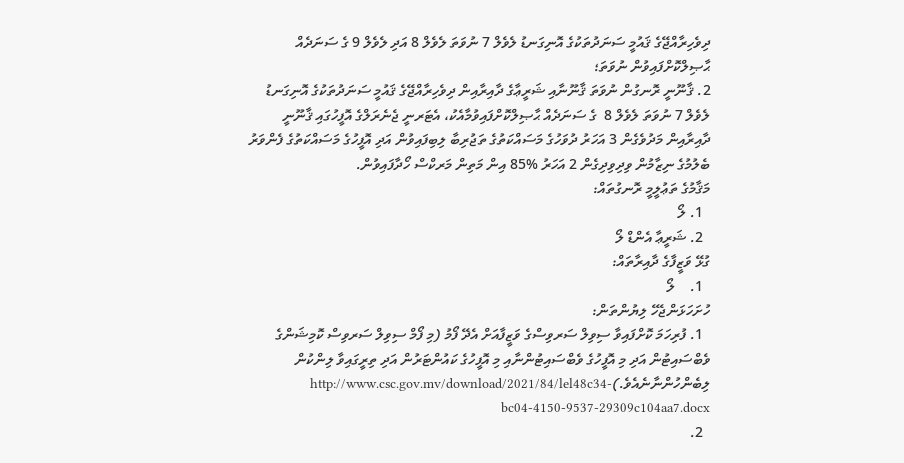ދިވެހިރާއްޖޭގެ ޤައުމީ ސަނަދުތަކުގެ އޮނިގަނޑު ލެވެލް 7 ނުވަތަ ލެވެލް 8 އަދި ލެވެލް 9 ގެ ސަނަދެއް ޙާޞިލްކޮށްފައިވުން ނުވަތަ؛
2. ޤާނޫނީ ރޮނގުން ނުވަތަ ޤާނޫނާއި ޝަރީޢާގެ ދާއިރާއިން ދިވެހިރާއްޖޭގެ ޤައުމީ ސަނަދުތަކުގެ އޮނިގަނޑު ލެވެލް 7 ނުވަތަ ލެވެލް 8  ގެ ސަނަދެއް ޙާޞިލްކޮށްފައިވުމާއެކު، އެޓަރނީ ޖެނެރަލްގެ އޮފީހުގައި ޤާނޫނީ ދާއިރާއިން މަދުވެގެން 3 އަހަރު ދުވަހުގެ މަސައްކަތުގެ ތަޖުރިބާ ލިބިފައިވުން އަދި އޮފީހުގެ މަސައްކަތުގެ ފެންވަރު ބެލުމުގެ ނިޒާމުން ވިދިވިދިގެން 2 އަހަރު %85 އިން މަތިން މަރކްސް ހޯދާފައިވުން.
މަޤާމުގެ ތަޢުލީމީ ރޮނގުތައް:
  1. ލޯ
  2. ޝަރީޢާ އެންޑް ލޯ
ގުޅޭ ވަޒީފާގެ ދާއިރާތައް:
  1.    ލޯ
ހުށަހަޅަންޖެހޭ ލިޔުންތަން:
  1. ފުރިހަމަ ކޮށްފައިވާ ސިވިލް ސަރވިސްގެ ވަޒީފާއަށް އެދޭ ފޯމު (މި ފޯމް ސިވިލް ސަރވިސް ކޮމިޝަންގެ ވެބްސައިޓުން އަދި މި އޮފީހުގެ ވެބްސައިޓުންނާއި މި އޮފީހުގެ ކައުންޓަރުން އަދި ތިރީގައިވާ ލިންކުން ލިބެންހުންނާނެއެވެ.)http://www.csc.gov.mv/download/2021/84/lel48c34-bc04-4150-9537-29309c104aa7.docx
  2.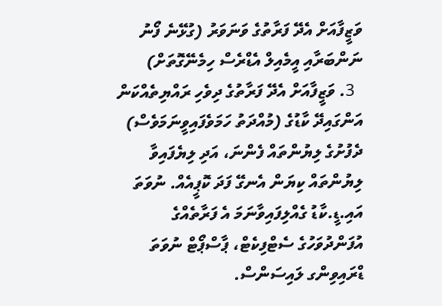ވަޒީފާއަށް އެދޭ ފަރާތުގެ ވަނަވަރު (ގުޅޭނެ ފޯނު ނަންބަރާއި އީމެއިލް އެޑްރެސް ހިމެނޭގޮތަށް)
  3. ވަޒީފާއަށް އެދޭ ފަރާތުގެ ދިވެހި ރައްޔިތެއްކަން އަންގައިދޭ ކާޑުގެ (މުއްދަތު ހަމަވެފައިވީނަމަވެސް) ދެފުށުގެ ލިޔުންތައް ފެންނަ، އަދި ލިޔެފައިވާ ލިޔުންތައް ކިޔަން އެނގޭ ފަދަ ކޮޕީއެއް. ނުވަތަ އައި.ޑީ.ކާޑު ގެއްލިފައިވާނަމަ އެ ފަރާތެއްގެ އުފަންދުވަހުގެ ސެޓްފިކެޓް، ޕާސްޕޯޓް ނުވަތަ ޑްރައިވިންގ ލައިސަންސް.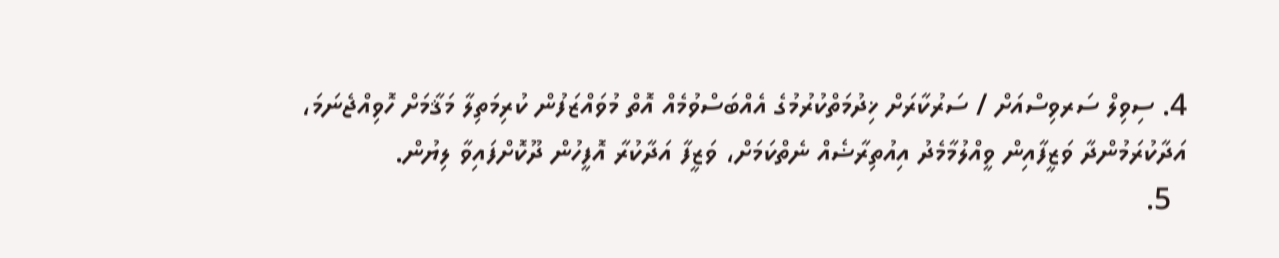4. ސިވިލް ސަރވިސްއަށް / ސަރުކާރަށް ޚިދުމަތްކުރުމުގެ އެއްބަސްވުމެއް އޮތް މުވައްޒަފުން ކުރިމަތިލާ މަޤާމަށް ހޮވިއްޖެނަމަ، އަދާކުރަމުންދާ ވަޒީފާއިން ވީއްލުމާމެދު އިއުތިރާޟެއް ނެތްކަމަށް، ވަޒީފާ އަދާކުރާ އޮފީހުން ދޫކޮށްފައިވާ ލިޔުން.
  5.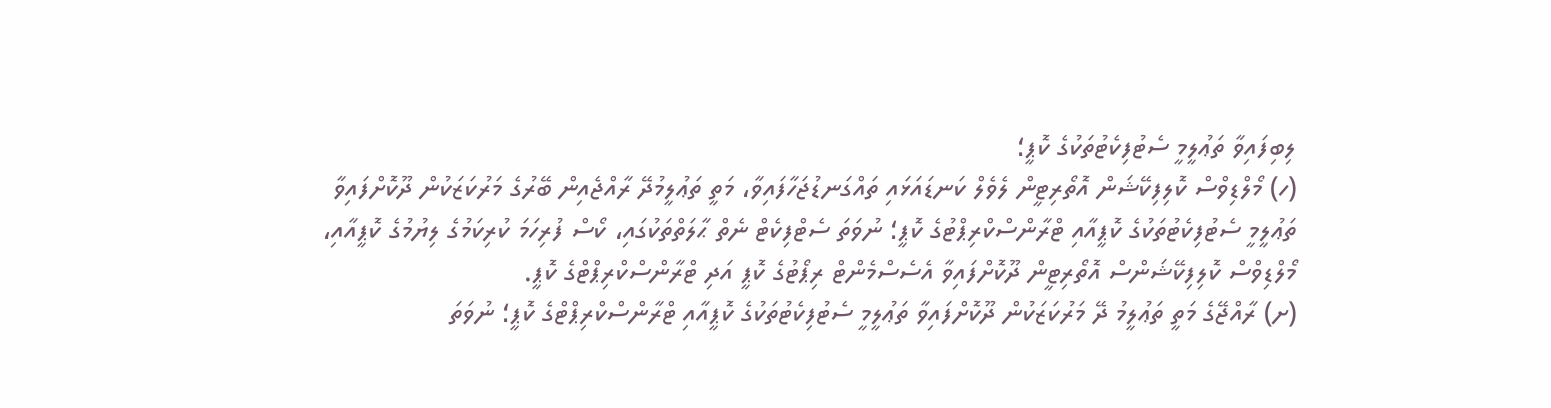ލިބިފައިވާ ތަޢުލީމީ ސެޓުފިކެޓުތަކުގެ ކޮޕީ؛
(ހ) މޯލްޑިވްސް ކޮލިފިކޭޝަން އޮތޯރިޓީން ލެވެލް ކަނޑައަޅައި ތައްގަނޑުޖަހާފައިވާ، މަތީ ތަޢުލީމުދޭ ރާއްޖެއިން ބޭރުގެ މަރުކަޒަކުން ދޫކޮށްފައިވާ ތަޢުލީމީ ސެޓުފިކެޓުތަކުގެ ކޮޕީއާއި ޓްރާންސްކްރިޕްޓުގެ ކޮޕީ؛ ނުވަތަ ސެޓްފިކެޓް ނެތް ޙާލަތްތަކުގައި، ކޯސް ފުރިހަމަ ކުރިކަމުގެ ލިޔުމުގެ ކޮޕީއާއި، މޯލްޑިވްސް ކޮލިފިކޭޝަންސް އޮތޯރިޓީން ދޫކޮށްފައިވާ އެސެސްމެންޓް ރިޕޯޓުގެ ކޮޕީ އަދި ޓްރާންސްކްރިޕްޓްގެ ކޮޕީ.
(ށ) ރާއްޖޭގެ މަތީ ތަޢުލީމު ދޭ މަރުކަޒަކުން ދޫކޮށްފައިވާ ތަޢުލީމީ ސެޓުފިކެޓުތަކުގެ ކޮޕީއާއި ޓްރާންސްކްރިޕްޓްގެ ކޮޕީ؛ ނުވަތަ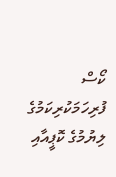ކޯސް ފުރިހަމަކުރިކަމުގެ ލިޔުމުގެ ކޮޕީއާއި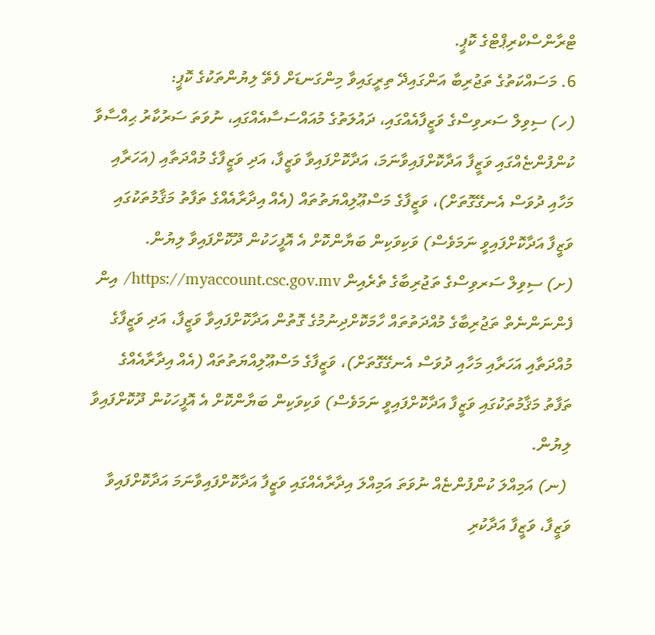ޓްރާންސްކްރިޕްޓްގެ ކޮޕީ.
6. މަސައްކަތުގެ ތަޖުރިބާ އަންގައިދޭ ތިރީގައިވާ މިންގަނޑަށް ފެތޭ ލިޔުންތަކުގެ ކޮޕީ:
(ހ) ސިވިލް ސަރވިސްގެ ވަޒީފާއެއްގައި، ދައުލަތުގެ މުއައްސަސާއެއްގައި، ނުވަތަ ސަރުކާރު ޙިއްސާވާ ކުންފުންޏެއްގައި ވަޒީފާ އަދާކޮށްފައިވާނަމަ، އަދާކޮށްފައިވާ ވަޒީފާ، އަދި ވަޒީފާގެ މުއްދަތާއި (އަހަރާއި މަހާއި ދުވަސް އެނގޭގޮތަށް)، ވަޒީފާގެ މަސްޢޫލިއްޔަތުތައް (އެއް އިދާރާއެއްގެ ތަފާތު މަޤާމުތަކުގައި ވަޒީފާ އަދާކޮށްފައިވީ ނަމަވެސް) ވަކިވަކިން ބަޔާންކޮށް އެ އޮފީހަކުން ދޫކޮށްފައިވާ ލިޔުން.
(ށ) ސިވިލް ސަރވިސްގެ ތަޖުރިބާގެ ތެރެއިން https://myaccount.csc.gov.mv/ އިން ފެންނަންނެތް ތަޖުރިބާގެ މުއްދަތުތައް ހާމަކޮށްދިނުމުގެ ގޮތުން އަދާކޮށްފައިވާ ވަޒީފާ، އަދި ވަޒީފާގެ މުއްދަތާއި އަހަރާއި މަހާއި ދުވަސް އެނގޭގޮތަށް)، ވަޒީފާގެ މަސްޢޫލިއްޔަތުތައް (އެއް އިދާރާއެއްގެ ތަފާތު މަޤާމުތަކުގައި ވަޒީފާ އަދާކޮށްފައިވީ ނަމަވެސް) ވަކިވަކިން ބަޔާންކޮށް އެ އޮފީހަކުން ދޫކޮށްފައިވާ ލިޔުން.
 (ނ) އަމިއްލަ ކުންފުންޏެއް ނުވަތަ އަމިއްލަ އިދާރާއެއްގައި ވަޒީފާ އަދާކޮށްފައިވާނަމަ އަދާކޮށްފައިވާ ވަޒީފާ، ވަޒީފާ އަދާކުރި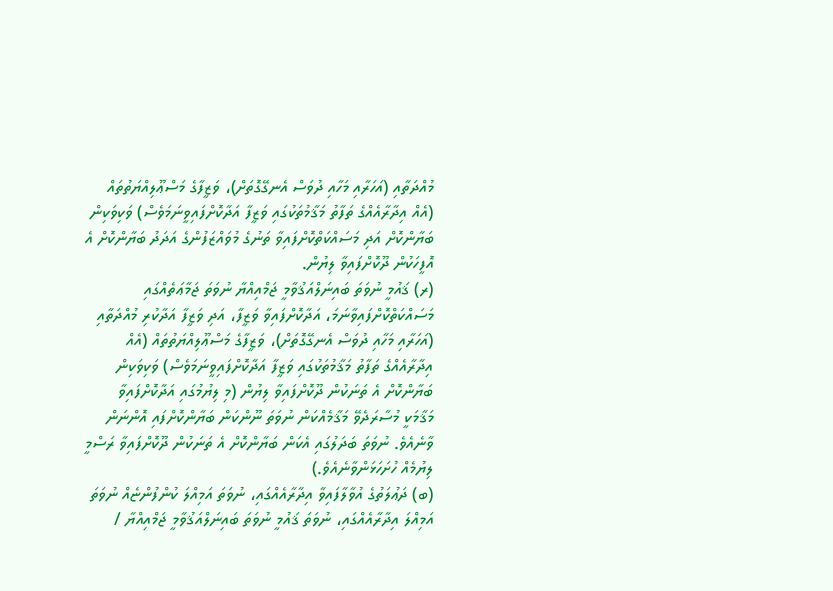މުއްދަތާއި (އަހަރާއި މަހާއި ދުވަސް އެނގޭގޮތަށް)، ވަޒީފާގެ މަސްޢޫލިއްޔަތުތައް (އެއް އިދާރާއެއްގެ ތަފާތު މަޤާމުތަކުގައި ވަޒީފާ އަދާކޮށްފައިވީނަމަވެސް) ވަކިވަކިން ބަޔާންކޮށް އަދި މަސައްކަތްކޮށްފައިވާ ތަނުގެ މުވައްޒަފުންގެ އަދަދު ބަޔާންކޮށް އެ އޮފީހަކުން ދޫކޮށްފައިވާ ލިޔުން.
(ރ) ޤައުމީ ނުވަތަ ބައިނަލްއަޤުވާމީ ޖަމްއިއްޔާ ނުވަތަ ޖަމާޢަތެއްގައި މަސައްކަތްކޮށްފައިވާނަމަ، އަދާކޮށްފައިވާ ވަޒީފާ، އަދި ވަޒީފާ އަދާކުރި މުއްދަތާއި (އަހަރާއި މަހާއި ދުވަސް އެނގޭގޮތަށް)، ވަޒީފާގެ މަސްޢޫލިއްޔަތުތައް (އެއް އިދާރާއެއްގެ ތަފާތު މަޤާމުތަކުގައި ވަޒީފާ އަދާކޮށްފައިވީނަމަވެސް) ވަކިވަކިން ބަޔާންކޮށް އެ ތަނަކުން ދޫކޮށްފައިވާ ލިޔުން (މި ލިޔުމުގައި އަދާކޮށްފައިވާ މަޤާމަކީ މުސާރަދެވޭ މަޤާމެއްކަން ނުވަތަ ނޫންކަން ބަޔާންކޮށްފައި އޮންނަން ވާނެއެވެ. ނުވަތަ ބަދަލުގައި އެކަން ބަޔާންކޮށް އެ ތަނަކުން ދޫކޮށްފައިވާ ރަސްމީ ލިޔުމެއް ހުށަހަޅަންވާނެއެވެ.)
(ބ) ދަޢުލަތުގެ އުވާލާފައިވާ އިދާރާއެއްގައި، ނުވަތަ އަމިއްލަ ކުންފުންޏެއް ނުވަތަ އަމިއްލަ އިދާރާއެއްގައި، ނުވަތަ ޤައުމީ ނުވަތަ ބައިނަލްއަޤުވާމީ ޖަމްއިއްޔާ /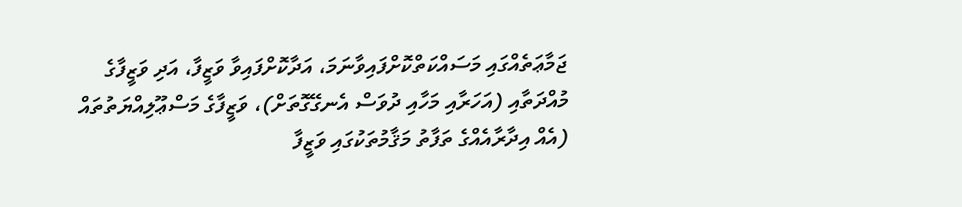ޖަމާޢަތެއްގައި މަސައްކަތްކޮށްފައިވާނަމަ، އަދާކޮށްފައިވާ ވަޒީފާ، އަދި ވަޒީފާގެ މުއްދަތާއި (އަހަރާއި މަހާއި ދުވަސް އެނގޭގޮތަށް)، ވަޒީފާގެ މަސްޢޫލިއްޔަތުތައް (އެއް އިދާރާއެއްގެ ތަފާތު މަޤާމުތަކުގައި ވަޒީފާ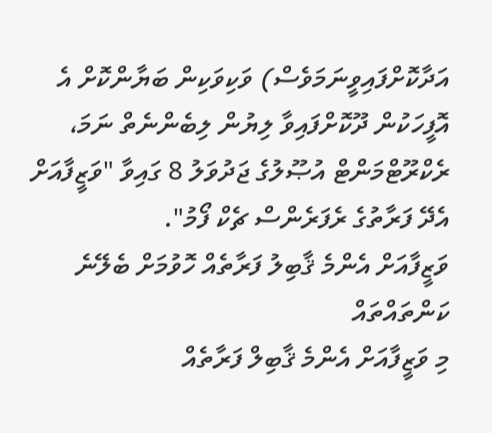އަދާކޮށްފައިވީނަމަވެސް) ވަކިވަކިން ބަޔާންކޮށް އެ އޮފީހަކުން ދޫކޮށްފައިވާ ލިޔުން ލިބެންނެތް ނަމަ، ރެކްރޫޓްމަންޓް އުޞޫލުގެ ޖަދުވަލު 8 ގައިވާ "ވަޒީފާއަށް އެދޭ ފަރާތުގެ ރެފަރެންސް ޗެކް ފޯމު".
ވަޒީފާއަށް އެންމެ ޤާބިލު ފަރާތެއް ހޮވުމަށް ބެލޭނެ ކަންތައްތައް
މި ވަޒީފާއަށް އެންމެ ޤާބިލް ފަރާތެއް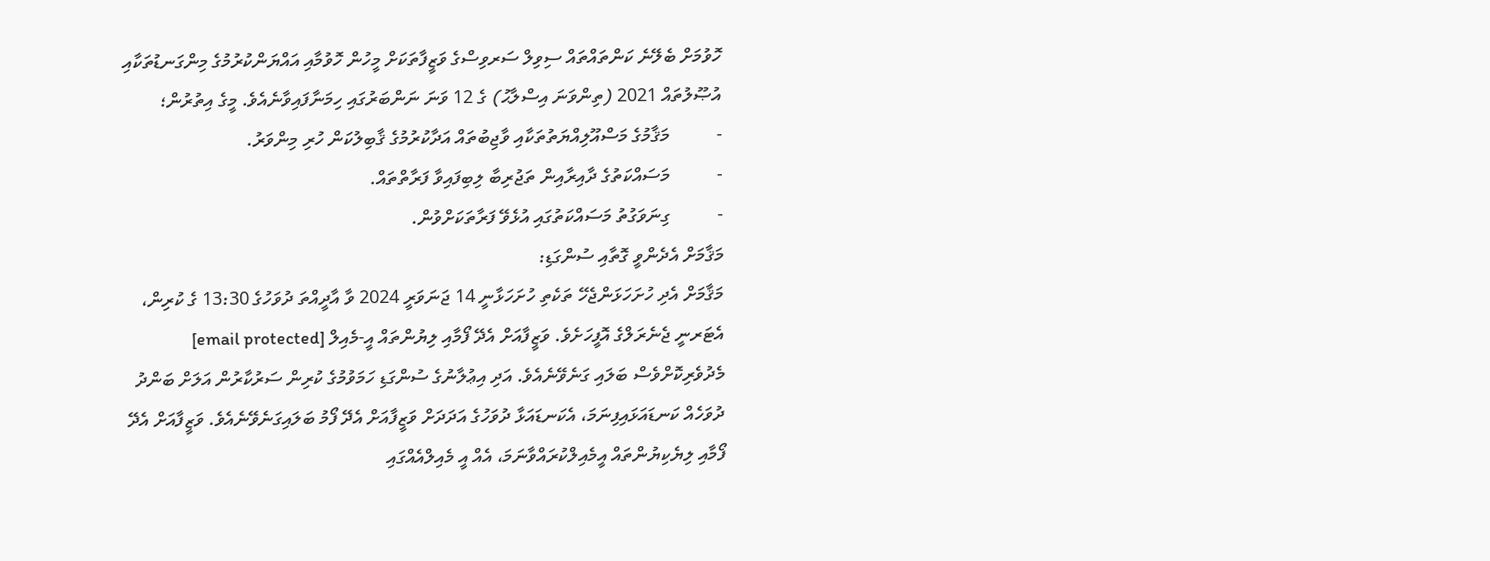ހޮވުމަށް ބެލޭނެ ކަންތައްތައް ސިވިލް ސަރވިސްގެ ވަޒީފާތަކަށް މީހުން ހޮވުމާއި އައްޔަންކުރުމުގެ މިންގަނޑުތަކާއި އުޞޫލުތައް 2021 (ތިންވަނަ އިސްލާޙު) ގެ 12 ވަނަ ނަންބަރުގައި ހިމަނާފައިވާނެއެވެ. މީގެ އިތުރުން؛
-          މަޤާމުގެ މަސްއޫލިއްޔަތުތަކާއި ވާޖިބުތައް އަދާކުރުމުގެ ޤާބިލުކަން ހުރި މިންވަރު.
-          މަސައްކަތުގެ ދާއިރާއިން ތަޖުރިބާ ލިބިފައިވާ ފަރާތްތައް.
-          ގިނަވަގުތު މަސައްކަތުގައި އުޅެވޭ ފަރާތަކަށްވުން.
މަޤާމަށް އެދެންވީ ގޮތާއި ސުންގަޑި:
މަޤާމަށް އެދި ހުށަހަޅަންޖެހޭ ތަކެތި ހުށަހަޅާނީ 14 ޖަނަވަރީ 2024 ވާ އާދީއްތަ ދުވަހުގެ 13:30 ގެ ކުރިން، އެޓަރނީ ޖެނެރަލްގެ އޮފީހަށެވެ. ވަޒީފާއަށް އެދޭ ފޯމާއި ލިޔުންތައް އީ-މެއިލް [email protected] މެދުވެރިކޮށްވެސް ބަލައި ގަނެވޭނެއެވެ. އަދި އިޢުލާނުގެ ސުންގަޑި ހަމަވުމުގެ ކުރިން ސަރުކާރުން އަލަށް ބަންދު ދުވަހެއް ކަނޑައަޅައިފިނަމަ، އެކަނޑައަޅާ ދުވަހުގެ އަދަދަށް ވަޒީފާއަށް އެދޭ ފޯމު ބަލައިގަނެވޭނެއެވެ. ވަޒީފާއަށް އެދޭ ފޯމާއި ލިޔެކިޔުންތައް އީމެއިލްކުރައްވާނަމަ، އެއް އީ މެއިލްއެއްގައި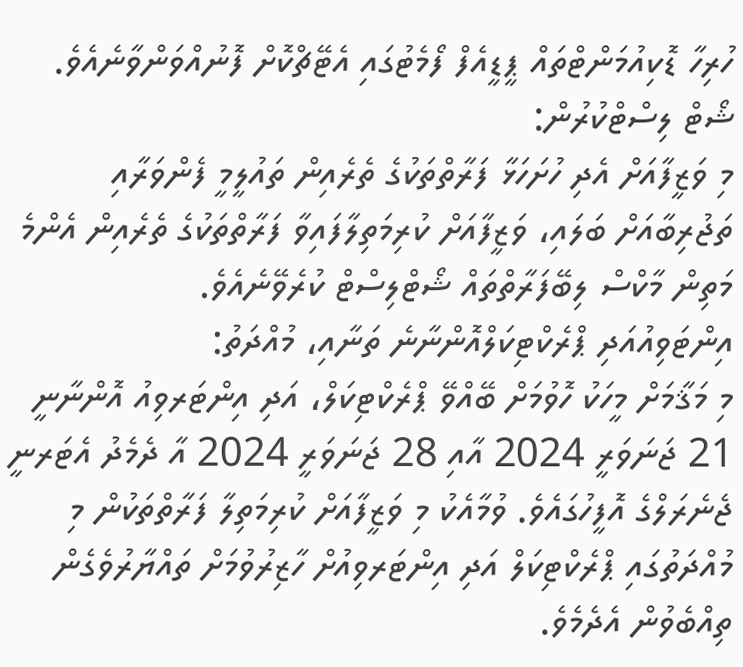ހުރިހާ ޑޮކިއުމަންޓްތައް ޕީޑީއެފް ފޯމެޓުގައި އެޓޭޗްކޮށް ފޮނުއްވަންވާނެއެވެ.
ޝޯޓް ލިސްޓްކުރުން:
މި ވަޒީފާއަށް އެދި ހުށަހަޅާ ފަރާތްތަކުގެ ތެރެއިން ތައުލީމީ ފެންވަރާއި ތަޖުރިބާއަށް ބަލައި، ވަޒީފާއަށް ކުރިމަތިލާފައިވާ ފަރާތްތަކުގެ ތެރެއިން އެންމެ މަތިން މާކްސް ލިބޭފަރާތްތައް ޝޯޓްލިސްޓް ކުރެވޭނެއެވެ.
އިންޓަވިއުއަދި ޕްރެކްޓިކަލްއޮންނާނެ ތަނާއި، މުއްދަތު:
މި މަޤާމަށް މީހަކު ހޮވުމަށް ބޭއްވޭ ޕްރެކްޓިކަލް، އަދި އިންޓަރވިއު އޮންނާނީ 21 ޖަނަވަރީ 2024 އާއި 28 ޖަނަވަރީ 2024 އާ ދެމެދު އެޓަރނީ ޖެނެރަލްގެ އޮފީހުގައެވެ. ވުމާއެކު މި ވަޒީފާއަށް ކުރިމަތިލާ ފަރާތްތަކުން މި މުއްދަތުގައި ޕްރެކްޓިކަލް އަދި އިންޓަރވިއުށް ހާޒިރުވުމަށް ތައްޔާރުވެގެން ތިއްބެވުން އެދެމެވެ.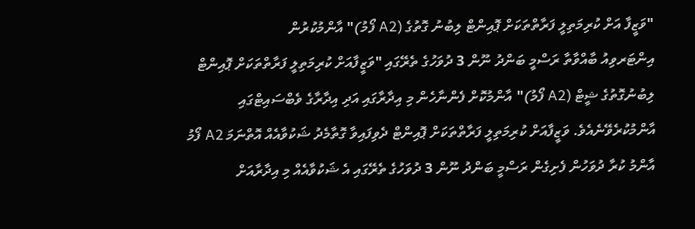"ވަޒީފާ އަށް ކުރިމަތިލީ ފަރާތްތަކަށް ޕޮއިންޓް ލިބުނު ގޮތުގެ (A2 ފޯމު)" އާންމުކުރުން
އިންޓަރވިއު ބާއްވާތާ ރަސްމީ ބަންދު ނޫން 3 ދުވަހުގެ ތެރޭގައި "ވަޒީފާއަށް ކުރިމަތިލީ ފަރާތްތަކަށް ޕޮއިންޓް ލިބުނުގޮތުގެ ޝީޓް (A2 ފޯމު)" އާންމުކޮށް ފެންނާހެން މި އިދާރާގައި އަދި އިދާރާގެ ވެބްސައިޓްގައި އާންމުކުރެވޭނެއެވެ. ވަޒީފާއަށް ކުރިމަތިލީ ފަރާތްތަކަށް ޕޮއިންޓް ދެވިފައިވާ ގޮތާމެދު ޝަކުވާއެއް އޮތްނަމަ A2 ފޯމު އާންމު ކުރާ ދުވަހުން ފެށިގެން ރަސްމީ ބަންދު ނޫން 3 ދުވަހުގެ ތެރޭގައި އެ ޝަކުވާއެއް މި އިދާރާއަށް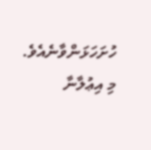ހުށަހަޅަންވާނެއެވެ.
މި އިޢުލާނާ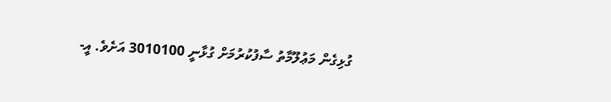ގުޅިގެން މަޢުލޫމާތު ސާފުކުރުމަށް ގުޅާނީ 3010100 އަށެވެ. އީ-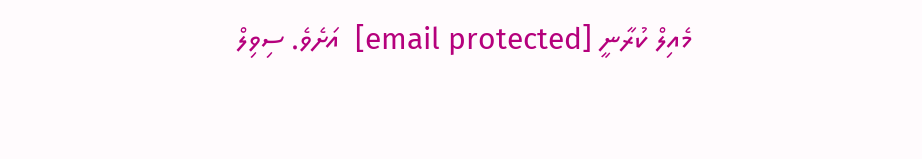މެއިލް ކުރާނީ [email protected]  އަށެވެ. ސިވިލް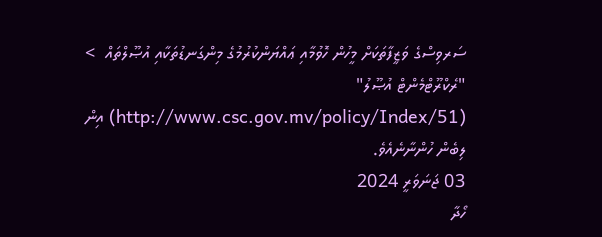ސަރވިސްގެ ވަޒީފާތަކަށް މީހުން ހޮވުމާއި ޢައްޔަންކުރުމުގެ މިންގަނޑުތަކާއި އުޞޫލްތައް  > "ރެކްރޫޓްމެންޓް އުޞޫލު"  (http://www.csc.gov.mv/policy/Index/51) އިން ލިބެން ހުންނާނެއެވެ.
03 ޖަނަވަރީ 2024
ހޯދާ